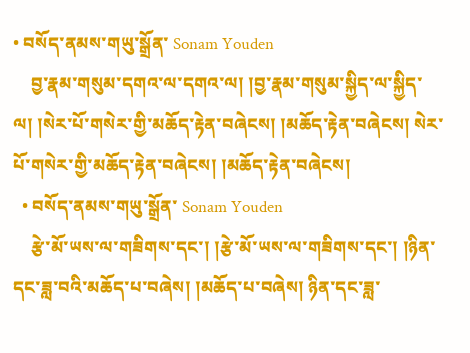• བསོད་ནམས་གཡུ་སྒྲོན་ Sonam Youden
    བྱ་རྣམ་གསུམ་དགའ་ལ་དགའ་ལ། །བྱ་རྣམ་གསུམ་སྐྱིད་ལ་སྐྱིད་ལ། །སེར་པོ་གསེར་གྱི་མཆོད་རྟེན་བཞེངས། །མཆོད་རྟེན་བཞེངས། སེར་པོ་གསེར་གྱི་མཆོད་རྟེན་བཞེངས། །མཆོད་རྟེན་བཞེངས།
  • བསོད་ནམས་གཡུ་སྒྲོན་ Sonam Youden
    རྩེ་མོ་ཡས་ལ་གཟིགས་དང་། །རྩེ་མོ་ཡས་ལ་གཟིགས་དང་། །ཉིན་དང་ཟླ་བའི་མཆོད་པ་བཞེས། །མཆོད་པ་བཞེས། ཉིན་དང་ཟླ་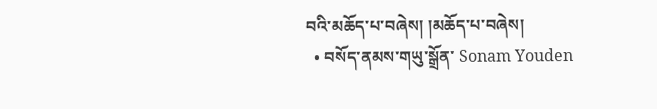བའི་མཆོད་པ་བཞེས། །མཆོད་པ་བཞེས།
  • བསོད་ནམས་གཡུ་སྒྲོན་ Sonam Youden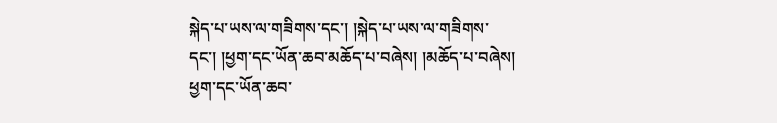སྐེད་པ་ཡས་ལ་གཟིགས་དང་། །སྐེད་པ་ཡས་ལ་གཟིགས་དང་། །ཕྱག་དང་ཡོན་ཆབ་མཆོད་པ་བཞེས། །མཆོད་པ་བཞེས། ཕྱག་དང་ཡོན་ཆབ་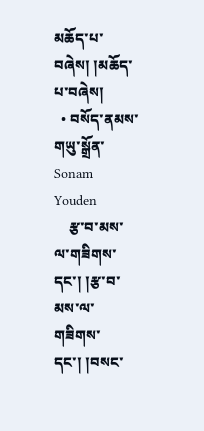མཆོད་པ་བཞེས། །མཆོད་པ་བཞེས།
  • བསོད་ནམས་གཡུ་སྒྲོན་ Sonam Youden
    རྩ་བ་མས་ལ་གཟིགས་དང་། །རྩ་བ་མས་ལ་གཟིགས་དང་། །བསང་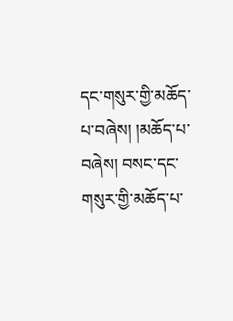དང་གསུར་གྱི་མཆོད་པ་བཞེས། །མཆོད་པ་བཞེས། བསང་དང་གསུར་གྱི་མཆོད་པ་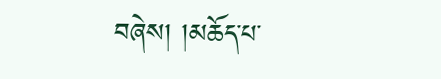བཞེས། །མཆོད་པ་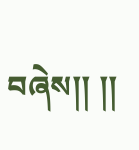བཞེས།། །།